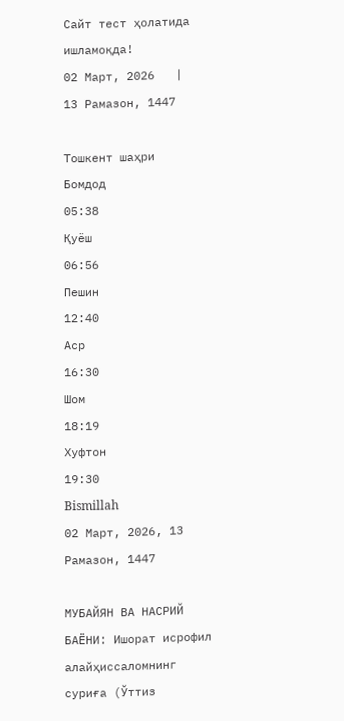Сайт тест ҳолатида ишламоқда!
02 Март, 2026   |   13 Рамазон, 1447

Тошкент шаҳри
Бомдод
05:38
Қуёш
06:56
Пешин
12:40
Аср
16:30
Шом
18:19
Хуфтон
19:30
Bismillah
02 Март, 2026, 13 Рамазон, 1447

МУБАЙЯН ВА НАСРИЙ БАЁНИ: Ишорат исрофил алайҳиссаломнинг суриға (Ўттиз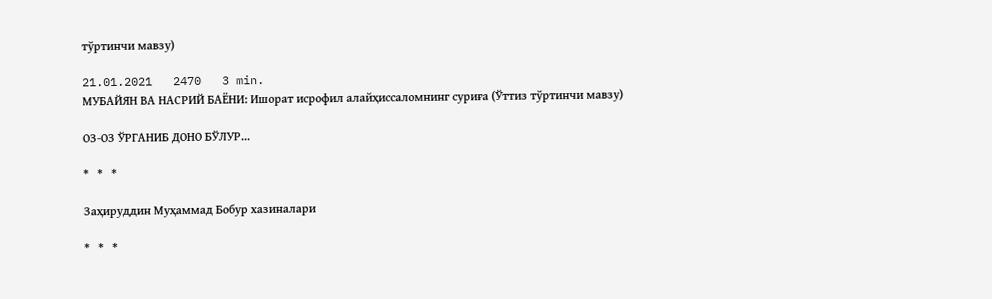тўртинчи мавзу)

21.01.2021   2470   3 min.
МУБАЙЯН ВА НАСРИЙ БАЁНИ: Ишорат исрофил алайҳиссаломнинг суриға (Ўттиз тўртинчи мавзу)

ОЗ-ОЗ ЎРГАНИБ ДОНО БЎЛУР...

*   *   *

Заҳируддин Муҳаммад Бобур хазиналари

*   *   *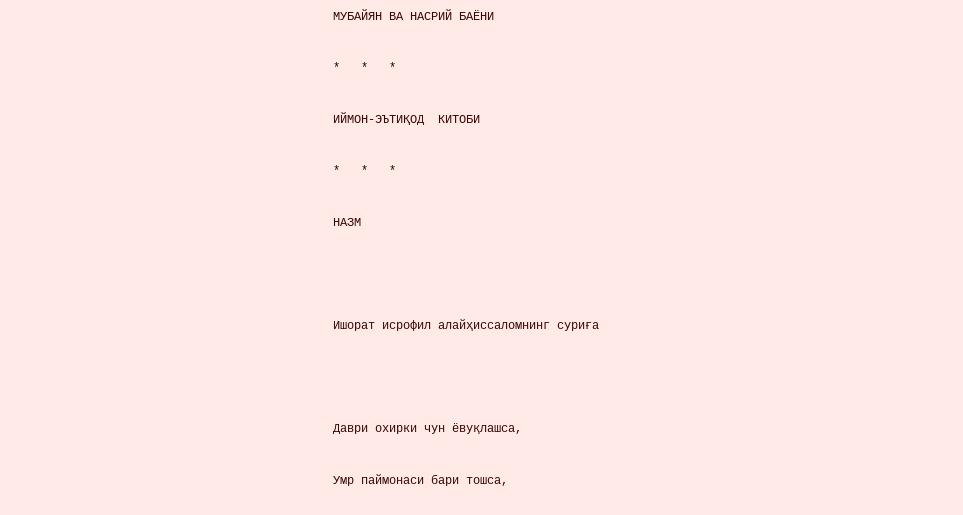МУБАЙЯН ВА НАСРИЙ БАЁНИ

*   *   *

ИЙМОН-ЭЪТИҚОД  КИТОБИ

*   *   *

НАЗМ



Ишорат исрофил алайҳиссаломнинг суриға



Даври охирки чун ёвуқлашса,

Умр паймонаси бари тошса,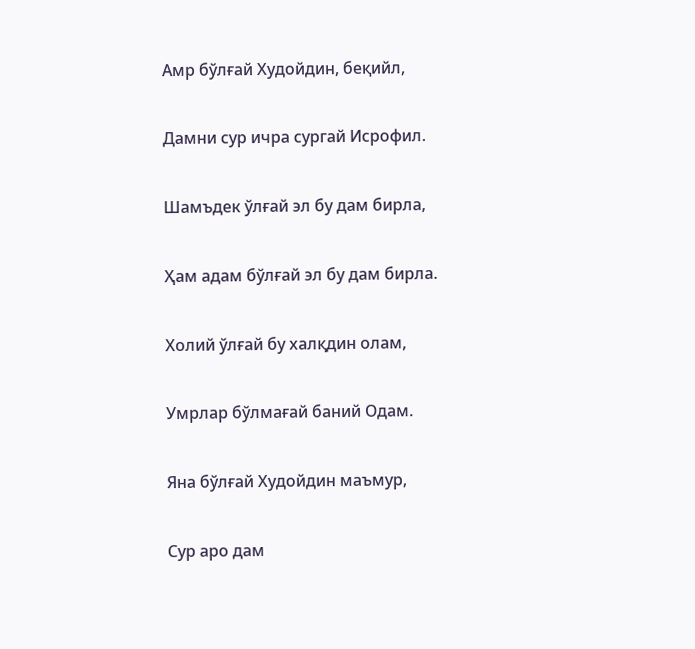Амр бўлғай Худойдин, беқийл,

Дамни сур ичра сургай Исрофил.

Шамъдек ўлғай эл бу дам бирла,

Ҳам адам бўлғай эл бу дам бирла.

Холий ўлғай бу халқдин олам,

Умрлар бўлмағай баний Одам.

Яна бўлғай Худойдин маъмур,

Сур аро дам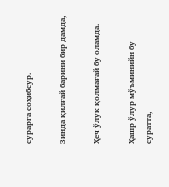сурарга соҳибсур.

Зинда қилғай барини бир дамда,

Ҳеч ўлук қолмағай бу оламда.

Ҳашр ўлур мўъминийн бу суратта,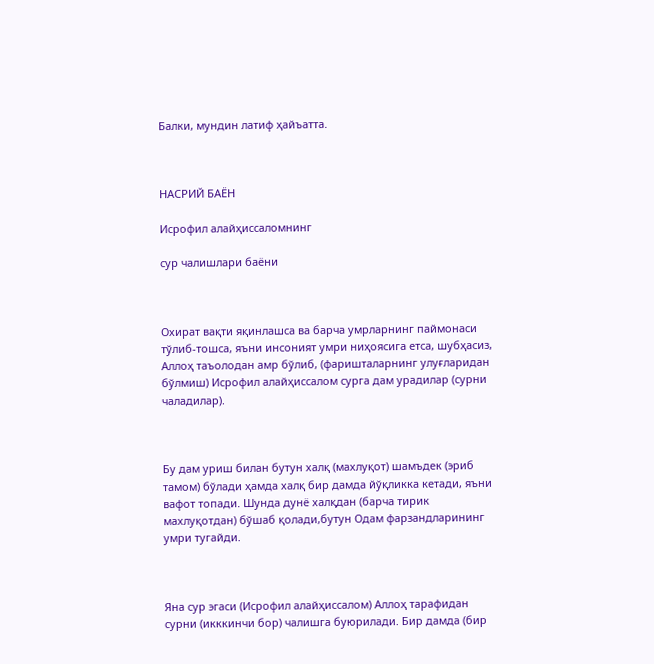Балки, мундин латиф ҳайъатта.



НАСРИЙ БАЁН

Исрофил алайҳиссаломнинг

сур чалишлари баёни



Охират вақти яқинлашса ва барча умрларнинг паймонаси тўлиб-тошса, яъни инсоният умри ниҳоясига етса, шубҳасиз, Аллоҳ таъолодан амр бўлиб, (фаришталарнинг улуғларидан бўлмиш) Исрофил алайҳиссалом сурга дам урадилар (сурни чаладилар).



Бу дам уриш билан бутун халқ (махлуқот) шамъдек (эриб тамом) бўлади ҳамда халқ бир дамда йўқликка кетади, яъни вафот топади. Шунда дунё халқдан (барча тирик махлуқотдан) бўшаб қолади,бутун Одам фарзандларининг умри тугайди.



Яна сур эгаси (Исрофил алайҳиссалом) Аллоҳ тарафидан сурни (икккинчи бор) чалишга буюрилади. Бир дамда (бир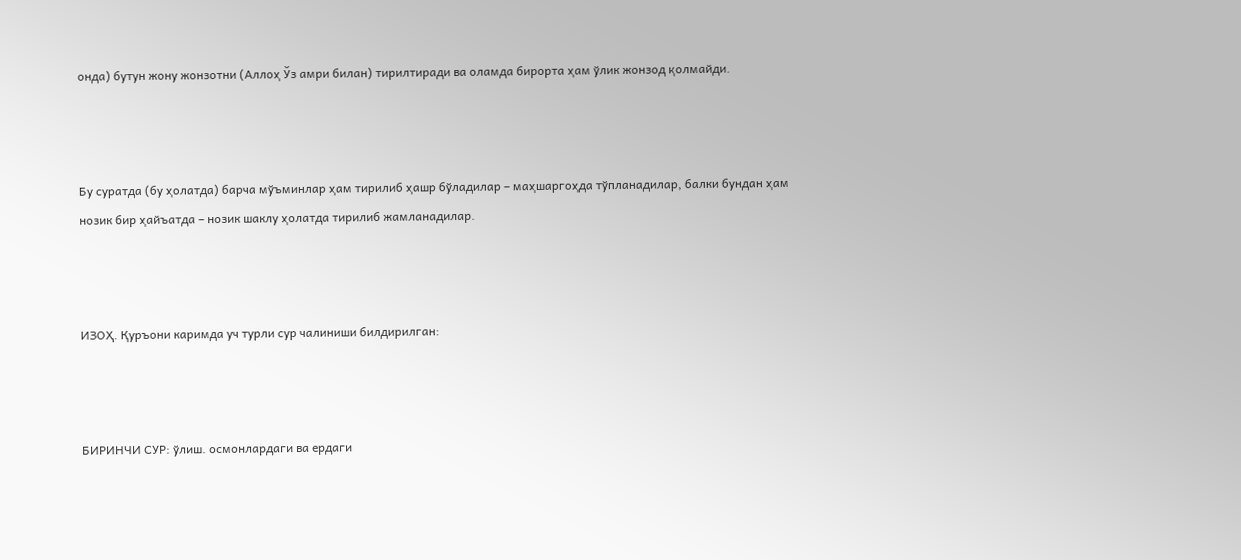онда) бутун жону жонзотни (Аллоҳ Ўз амри билан) тирилтиради ва оламда бирорта ҳам ўлик жонзод қолмайди.



Бу суратда (бу ҳолатда) барча мўъминлар ҳам тирилиб ҳашр бўладилар – маҳшаргоҳда тўпланадилар, балки бундан ҳам нозик бир ҳайъатда – нозик шаклу ҳолатда тирилиб жамланадилар.



ИЗОҲ. Қуръони каримда уч турли сур чалиниши билдирилган:



БИРИНЧИ СУР: ўлиш. осмонлардаги ва ердаги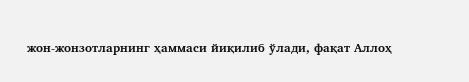жон-жонзотларнинг ҳаммаси йиқилиб ўлади, фақат Аллоҳ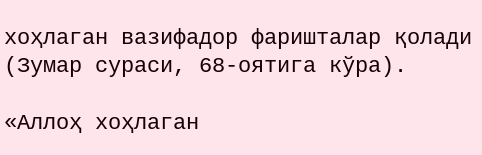хоҳлаган вазифадор фаришталар қолади (Зумар сураси, 68-оятига кўра).

«Аллоҳ хоҳлаган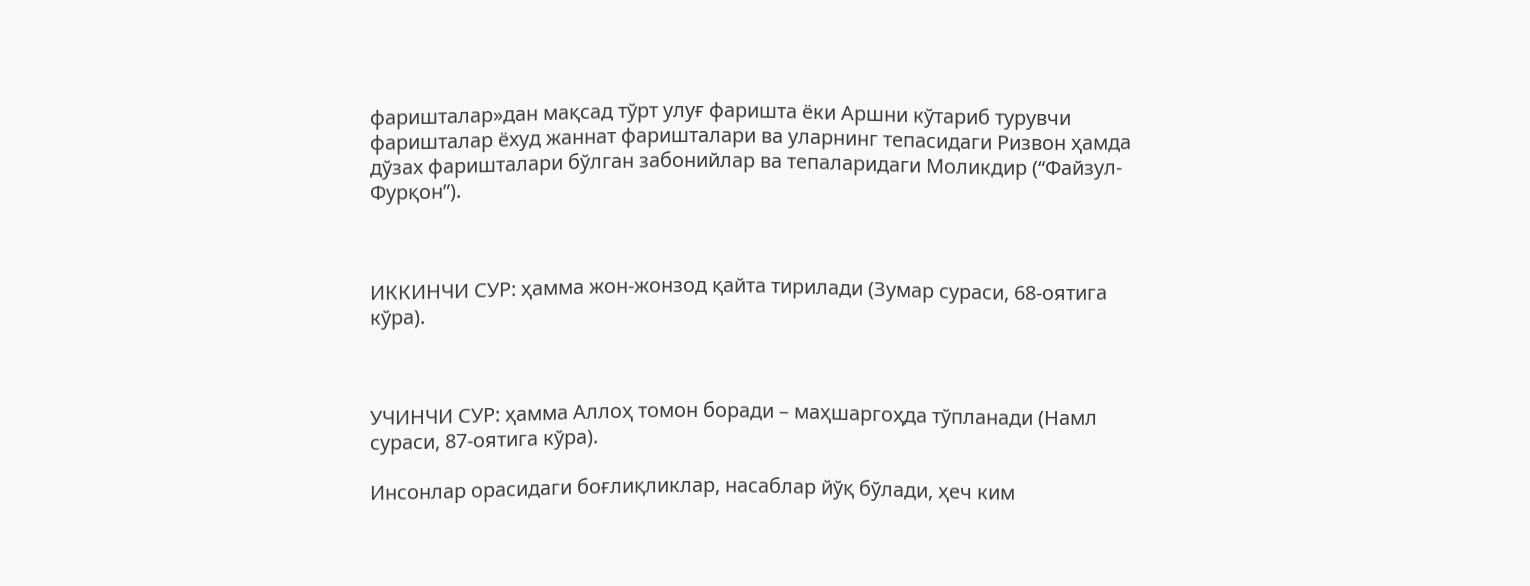фаришталар»дан мақсад тўрт улуғ фаришта ёки Аршни кўтариб турувчи фаришталар ёхуд жаннат фаришталари ва уларнинг тепасидаги Ризвон ҳамда дўзах фаришталари бўлган забонийлар ва тепаларидаги Моликдир (“Файзул-Фурқон”).



ИККИНЧИ СУР: ҳамма жон-жонзод қайта тирилади (Зумар сураси, 68-оятига кўра).



УЧИНЧИ СУР: ҳамма Аллоҳ томон боради – маҳшаргоҳда тўпланади (Намл сураси, 87-оятига кўра).

Инсонлар орасидаги боғлиқликлар, насаблар йўқ бўлади, ҳеч ким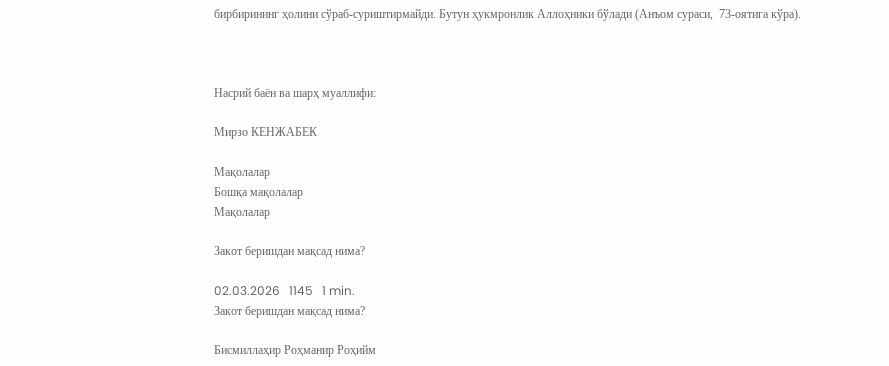бирбирининг ҳолини сўраб-суриштирмайди. Бутун ҳукмронлик Аллоҳники бўлади (Анъом сураси,  73-оятига кўра).



Насрий баён ва шарҳ муаллифи:

Мирзо КЕНЖАБЕК

Мақолалар
Бошқа мақолалар
Мақолалар

Закот беришдан мақсад нима?

02.03.2026   1145   1 min.
Закот беришдан мақсад нима?

Бисмиллаҳир Роҳманир Роҳийм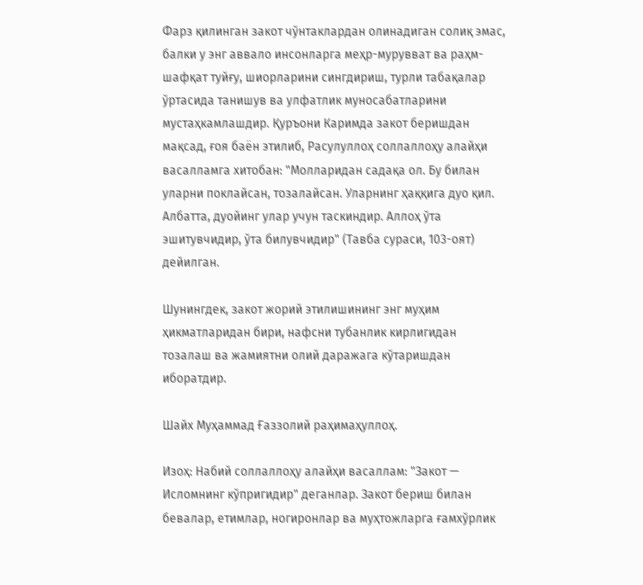Фарз қилинган закот чўнтаклардан олинадиган солиқ эмас, балки у энг аввало инсонларга меҳр-мурувват ва раҳм-шафқат туйғу, шиорларини сингдириш, турли табақалар ўртасида танишув ва улфатлик муносабатларини мустаҳкамлашдир. Қуръони Каримда закот беришдан мақсад, ғоя баён этилиб, Расулуллоҳ соллаллоҳу алайҳи васалламга хитобан: "Молларидан садақа ол. Бу билан уларни поклайсан, тозалайсан. Уларнинг ҳаққига дуо қил. Албатта, дуойинг улар учун таскиндир. Аллоҳ ўта эшитувчидир, ўта билувчидир" (Тавба сураси, 103-оят) дейилган.

Шунингдек, закот жорий этилишининг энг муҳим ҳикматларидан бири, нафсни тубанлик кирлигидан тозалаш ва жамиятни олий даражага кўтаришдан иборатдир.

Шайх Муҳаммад Ғаззолий раҳимаҳуллоҳ.

Изоҳ: Набий соллаллоҳу алайҳи васаллам: "Закот — Исломнинг кўпригидир" деганлар. Закот бериш билан бевалар, етимлар, ногиронлар ва муҳтожларга ғамхўрлик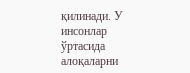қилинади. У инсонлар ўртасида алоқаларни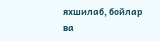яхшилаб, бойлар ва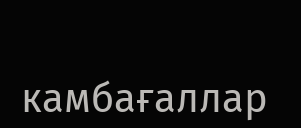камбағаллар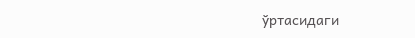ўртасидаги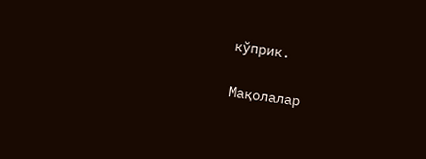кўприк.

Мақолалар